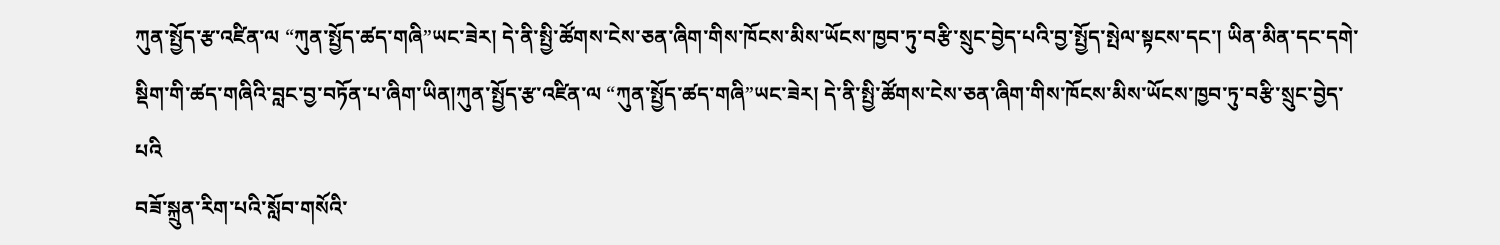ཀུན་སྤྱོད་རྩ་འཛིན་ལ “ཀུན་སྤྱོད་ཚད་གཞི”ཡང་ཟེར། དེ་ནི་སྤྱི་ཚོགས་ངེས་ཅན་ཞིག་གིས་ཁོངས་མིས་ཡོངས་ཁྱབ་ཏུ་བརྩི་སྲུང་བྱེད་པའི་བྱ་སྤྱོད་སྤེལ་སྟངས་དང་། ཡིན་མིན་དང་དགེ་སྡིག་གི་ཚད་གཞིའི་བླང་བྱ་བཏོན་པ་ཞིག་ཡིན།ཀུན་སྤྱོད་རྩ་འཛིན་ལ “ཀུན་སྤྱོད་ཚད་གཞི”ཡང་ཟེར། དེ་ནི་སྤྱི་ཚོགས་ངེས་ཅན་ཞིག་གིས་ཁོངས་མིས་ཡོངས་ཁྱབ་ཏུ་བརྩི་སྲུང་བྱེད་པའི
བཟོ་སྐྲུན་རིག་པའི་སློབ་གསོའི་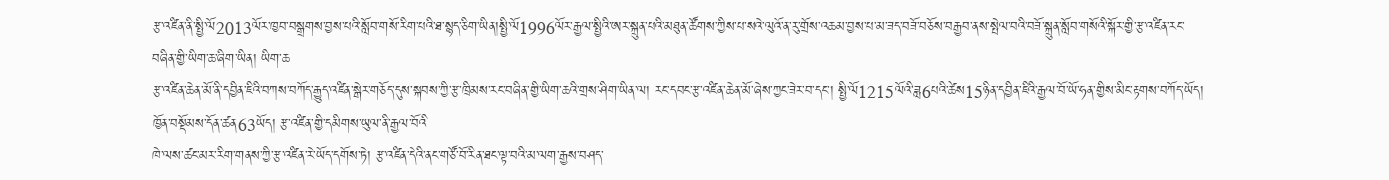རྩ་འཛིན་ནི་སྤྱི་ལོ2013ལོར་ཁྱབ་བསྒྲགས་བྱས་པའི་སློབ་གསོ་རིག་པའི་ཐ་སྙད་ཅིག་ཡིན།སྤྱི་ལོ1996ལོར་རྒྱལ་སྤྱིའི་ཨར་སྐྲུན་པའི་མཐུན་ཚོགས་ཀྱིས་པ་སའེ་ལུའོ་ན་རུ་གྲོས་འཆམ་བྱས་པ་མ་ཟད་བཟོ་བཅོས་བརྒྱབ་ནས་སྤེལ་བའི་བཟོ་སྐྲུན་སློབ་གསོའི་སྐོར་གྱི་རྩ་འཛིན་རང་བཞིན་གྱི་ཡིག་ཆ་ཞིག་ཡིན། ཡིག་ཆ
རྩ་འཛིན་ཆེན་མོ་ནི་དབྱིན་ཇིའི་བཀས་བཀོད་རྒྱུད་འཛིན་སྒེར་གཅོད་དུས་སྐབས་ཀྱི་རྩ་ཁྲིམས་རང་བཞིན་གྱི་ཡིག་ཆའི་གྲས་ཤིག་ཡིན་ལ། རང་དབང་རྩ་འཛིན་ཆེན་མོ་ཞེས་ཀྱང་ཟེར་བ་དང་། སྤྱི་ལོ1215ལོའི་ཟླ6པའི་ཚེས15ཉིན་དབྱིན་ཇིའི་རྒྱལ་བོ་ཡོ་ཧན་གྱིས་མིང་རྟགས་བཀོད་ཡོད། ཁྱོན་བསྡོམས་དོན་ཚན63ཡོད། རྩ་འཛིན་གྱི་དམིགས་ཡུལ་ནི་རྒྱལ་བོའི
ཁེ་ལས་ཚང་མར་རིག་གནས་ཀྱི་རྩ་འཛིན་རེ་ཡོད་དགོས་ཏེ། རྩ་འཛིན་དེའི་ནང་གཙོ་བོ་རིན་ཐང་ལྟ་བའི་མ་ལག་རྒྱས་བཤད་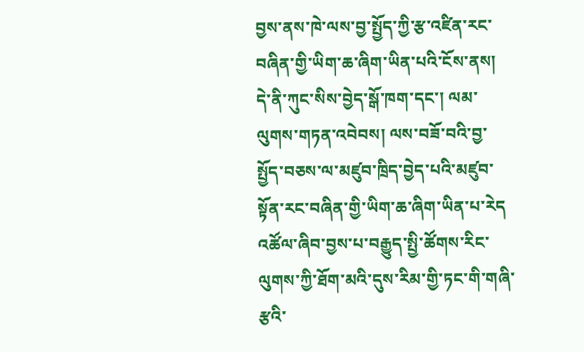བྱས་ནས་ཁེ་ལས་བྱ་སྤྱོད་ཀྱི་རྩ་འཛིན་རང་བཞིན་གྱི་ཡིག་ཆ་ཞིག་ཡིན་པའི་ངོས་ནས། དེ་ནི་ཀུང་སིས་བྱེད་སྒོ་ཁག་དང་། ལམ་ལུགས་གཏན་འབེབས། ལས་བཟོ་བའི་བྱ་སྤྱོད་བཅས་ལ་མཛུབ་ཁྲིད་བྱེད་པའི་མཛུབ་སྟོན་རང་བཞིན་གྱི་ཡིག་ཆ་ཞིག་ཡིན་པ་རེད
འཚོལ་ཞིབ་བྱས་པ་བརྒྱུད་སྤྱི་ཚོགས་རིང་ལུགས་ཀྱི་ཐོག་མའི་དུས་རིམ་གྱི་ཏང་གི་གཞི་རྩའི་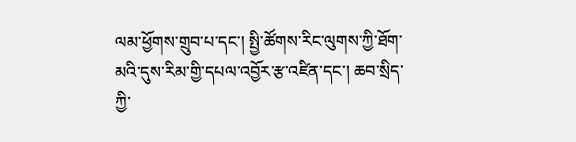ལམ་ཕྱོགས་གྲུབ་པ་དང་། སྤྱི་ཚོགས་རིང་ལུགས་ཀྱི་ཐོག་མའི་དུས་རིམ་གྱི་དཔལ་འབྱོར་རྩ་འཛིན་དང་། ཆབ་སྲིད་ཀྱི་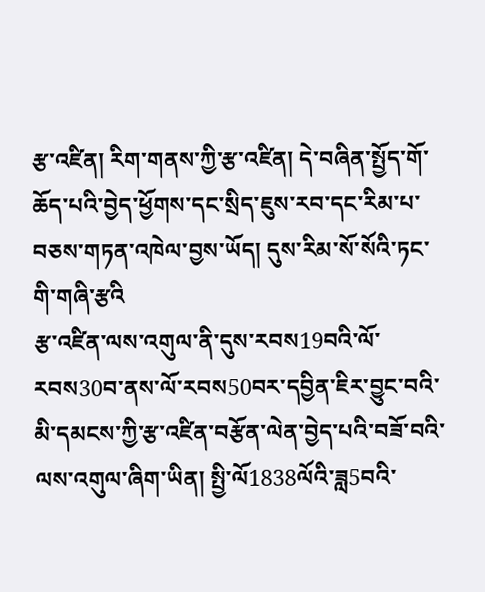རྩ་འཛིན། རིག་གནས་ཀྱི་རྩ་འཛིན། དེ་བཞིན་སྤྱོད་གོ་ཆོད་པའི་བྱེད་ཕྱོགས་དང་སྲིད་ཇུས་རབ་དང་རིམ་པ་བཅས་གཏན་འཁེལ་བྱས་ཡོད། དུས་རིམ་སོ་སོའི་ཏང་གི་གཞི་རྩའི
རྩ་འཛིན་ལས་འགུལ་ནི་དུས་རབས19བའི་ལོ་རབས30བ་ནས་ལོ་རབས50བར་དབྱིན་ཇིར་བྱུང་བའི་མི་དམངས་ཀྱི་རྩ་འཛིན་བརྩོན་ལེན་བྱེད་པའི་བཟོ་བའི་ལས་འགུལ་ཞིག་ཡིན། སྤྱི་ལོ1838ལོའི་ཟླ5བའི་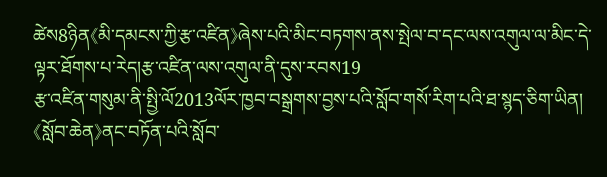ཚེས8ཉིན《མི་དམངས་ཀྱི་རྩ་འཛིན》ཞེས་པའི་མིང་བཏགས་ནས་སྤེལ་བ་དང་ལས་འགུལ་ལ་མིང་དེ་ལྟར་ཐོགས་པ་རེད།རྩ་འཛིན་ལས་འགུལ་ནི་དུས་རབས19
རྩ་འཛིན་གསུམ་ནི་སྤྱི་ལོ2013ལོར་ཁྱབ་བསྒྲགས་བྱས་པའི་སློབ་གསོ་རིག་པའི་ཐ་སྙད་ཅིག་ཡིན།《སློབ་ཆེན》ནང་བཏོན་པའི་སློབ་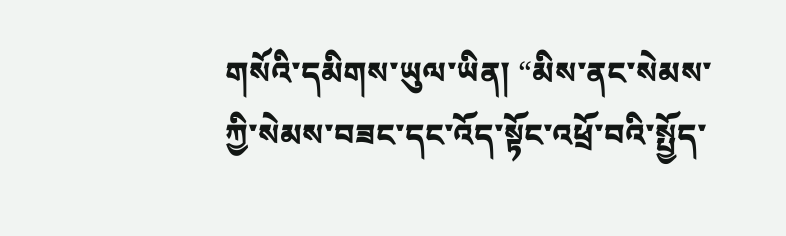གསོའི་དམིགས་ཡུལ་ཡིན། “མིས་ནང་སེམས་ཀྱི་སེམས་བཟང་དང་འོད་སྟོང་འཕྲོ་བའི་སྤྱོད་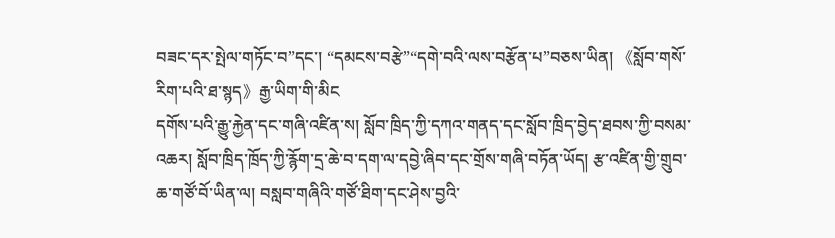བཟང་དར་སྤེལ་གཏོང་བ”དང་། “དམངས་བརྩེ”“དགེ་བའི་ལས་བརྩོན་པ”བཅས་ཡིན། 《སློབ་གསོ་རིག་པའི་ཐ་སྙད》རྒྱ་ཡིག་གི་མིང
དགོས་པའི་རྒྱུ་རྐྱེན་དང་གཞི་འཛིན་ས། སློབ་ཁྲིད་ཀྱི་དཀའ་གནད་དང་སློབ་ཁྲིད་བྱེད་ཐབས་ཀྱི་བསམ་འཆར། སློབ་ཁྲིད་ཁྲོད་ཀྱི་རྙོག་དྲ་ཆེ་བ་དག་ལ་དབྱེ་ཞིབ་དང་གྲོས་གཞི་བཏོན་ཡོད། རྩ་འཛིན་གྱི་གྲུབ་ཆ་གཙོ་བོ་ཡིན་ལ། བསླབ་གཞིའི་གཙོ་ཐིག་དང་ཤེས་བྱའི་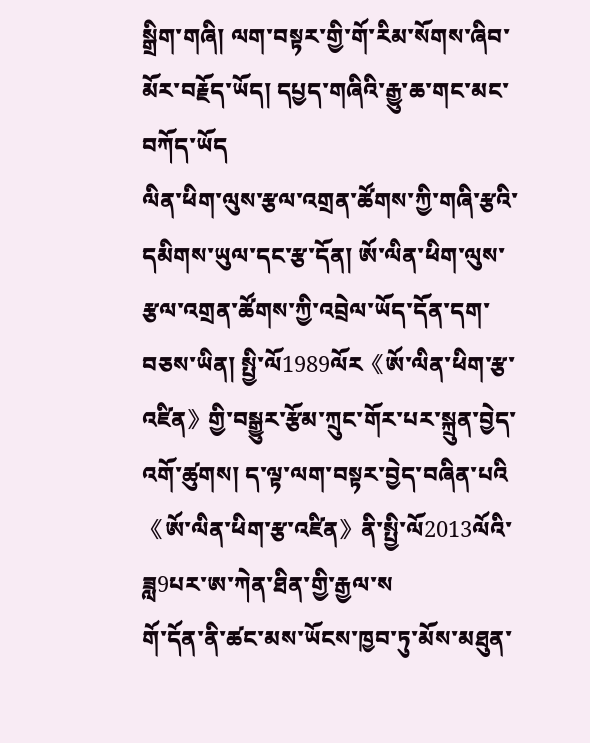སྒྲིག་གཞི། ལག་བསྟར་གྱི་གོ་རིམ་སོགས་ཞིབ་མོར་བརྗོད་ཡོད། དཔྱད་གཞིའི་རྒྱུ་ཆ་གང་མང་བཀོད་ཡོད
ལིན་ཕིག་ལུས་རྩལ་འགྲན་ཚོགས་ཀྱི་གཞི་རྩའི་དམིགས་ཡུལ་དང་རྩ་དོན། ཨོ་ལིན་ཕིག་ལུས་རྩལ་འགྲན་ཚོགས་ཀྱི་འབྲེལ་ཡོད་དོན་དག་བཅས་ཡིན། སྤྱི་ལོ1989ལོར《ཨོ་ལིན་ཕིག་རྩ་འཛིན》གྱི་བསྒྱུར་རྩོམ་ཀྲུང་གོར་པར་སྐྲུན་བྱེད་འགོ་ཚུགས། ད་ལྟ་ལག་བསྟར་བྱེད་བཞིན་པའི《ཨོ་ལིན་ཕིག་རྩ་འཛིན》ནི་སྤྱི་ལོ2013ལོའི་ཟླ9པར་ཨ་ཀེན་ཐིན་གྱི་རྒྱལ་ས
གོ་དོན་ནི་ཚང་མས་ཡོངས་ཁྱབ་ཏུ་མོས་མཐུན་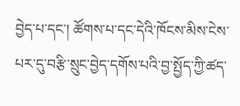བྱེད་པ་དང་། ཚོགས་པ་དང་དེའི་ཁོངས་མིས་ངེས་པར་དུ་བརྩི་སྲུང་བྱེད་དགོས་པའི་བྱ་སྤྱོད་ཀྱི་ཚད་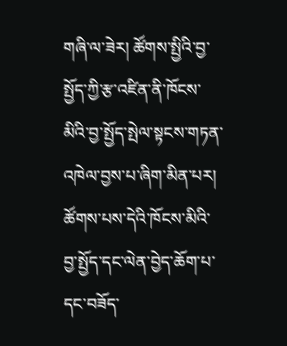གཞི་ལ་ཟེར། ཚོགས་སྤྱིའི་བྱ་སྤྱོད་ཀྱི་རྩ་འཛིན་ནི་ཁོངས་མིའི་བྱ་སྤྱོད་སྤེལ་སྟངས་གཏན་འཁེལ་བྱས་པ་ཞིག་མིན་པར། ཚོགས་པས་དེའི་ཁོངས་མིའི་བྱ་སྤྱོད་དང་ལེན་བྱེད་ཆོག་པ་དང་བཟོད་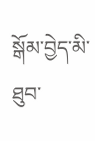སྒོམ་བྱེད་མི་ཐུབ་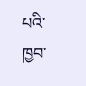པའི་ཁྱབ་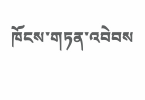ཁོངས་གཏན་འབེབས